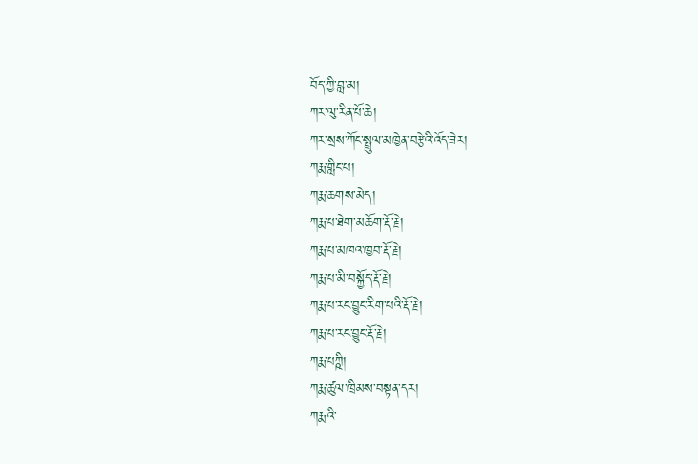བོད་ཀྱི་བླ་མ།
ཀར་ལུ་རིན་པོ་ཆེ།
ཀར་སྲས་ཀོང་སྤྲུལ་མཁྱེན་བརྩེའི་འོད་ཟེར།
ཀརྨ་གླིང་པ།
ཀརྨ་ཆགས་མེད།
ཀརྨ་པ་ཐེག་མཆོག་རྡོ་རྗེ།
ཀརྨ་པ་མཁའ་ཁྱབ་རྡོ་རྗེ།
ཀརྨ་པ་མི་བསྐྱོད་རྡོ་རྗེ།
ཀརྨ་པ་རང་བྱུང་རིག་པའི་རྡོ་རྗེ།
ཀརྨ་པ་རང་བྱུང་རྡོ་རྗེ།
ཀརྨ་པཀྵི།
ཀརྨ་ཚུལ་ཁྲིམས་བསྟན་དར།
ཀརྨའི་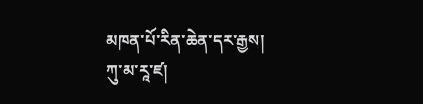མཁན་པོ་རིན་ཆེན་དར་རྒྱས།
ཀུ་མ་རཱ་ཛ།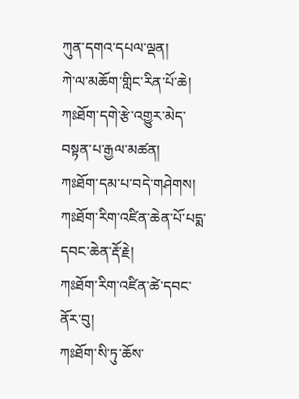ཀུན་དགའ་དཔལ་ལྡན།
ཀེ་ལ་མཆོག་གླིང་རིན་པོ་ཆེ།
ཀཿཐོག་དགེ་རྩེ་འགྱུར་མེད་བསྟན་པ་རྒྱལ་མཚན།
ཀཿཐོག་དམ་པ་བདེ་གཤེགས།
ཀཿཐོག་རིག་འཛིན་ཆེན་པོ་པདྨ་དབང་ཆེན་རྡོ་རྗེ།
ཀཿཐོག་རིག་འཛིན་ཚེ་དབང་ནོར་བུ།
ཀཿཐོག་སི་ཏུ་ཆོས་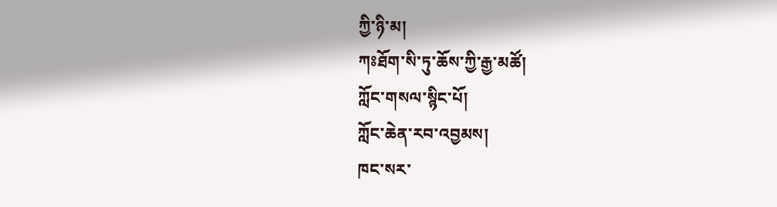ཀྱི་ཉི་མ།
ཀཿཐོག་སི་ཏུ་ཆོས་ཀྱི་རྒྱ་མཚོ།
ཀློང་གསལ་སྙིང་པོ།
ཀློང་ཆེན་རབ་འབྱམས།
ཁང་སར་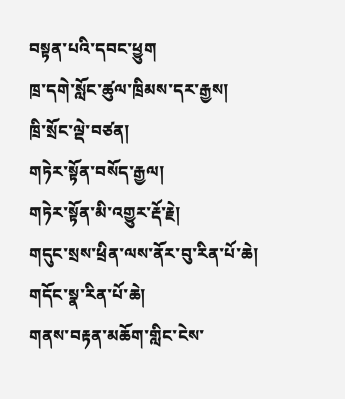བསྟན་པའི་དབང་ཕྱུག
ཁྲ་དགེ་སློང་ཚུལ་ཁྲིམས་དར་རྒྱས།
ཁྲི་སྲོང་ལྡེ་བཙན།
གཏེར་སྟོན་བསོད་རྒྱལ།
གཏེར་སྟོན་མི་འགྱུར་རྡོ་རྗེ།
གདུང་སྲས་ཕྲིན་ལས་ནོར་བུ་རིན་པོ་ཆེ།
གདོང་སྣ་རིན་པོ་ཆེ།
གནས་བརྟན་མཆོག་གླིང་ངེས་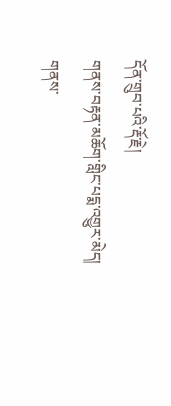དོན་གྲུབ་པའི་རྡོ་རྗེ།
གནས་བརྟན་མཆོག་གླིང་པདྨ་འགྱུར་མེད།
གནས་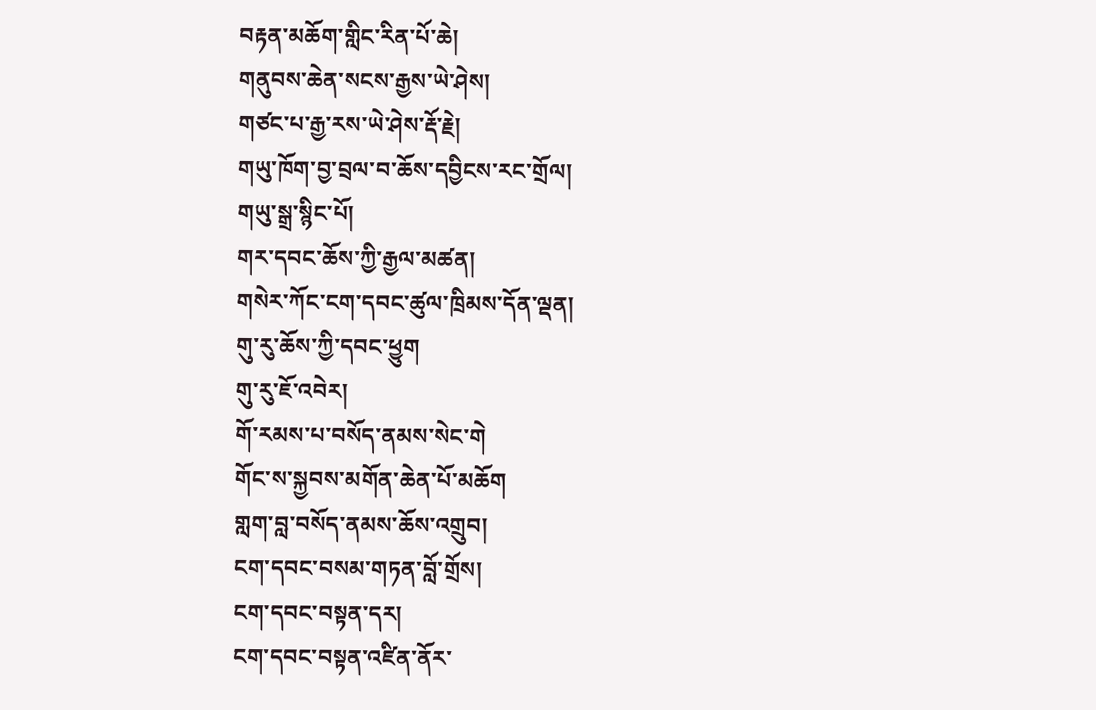བརྟན་མཆོག་གླིང་རིན་པོ་ཆེ།
གནུབས་ཆེན་སངས་རྒྱས་ཡེ་ཤེས།
གཙང་པ་རྒྱ་རས་ཡེ་ཤེས་རྡོ་རྗེ།
གཡུ་ཁོག་བྱ་བྲལ་བ་ཆོས་དབྱིངས་རང་གྲོལ།
གཡུ་སྒྲ་སྙིང་པོ།
གར་དབང་ཆོས་ཀྱི་རྒྱལ་མཚན།
གསེར་ཀོང་ངག་དབང་ཚུལ་ཁྲིམས་དོན་ལྡན།
གུ་རུ་ཆོས་ཀྱི་དབང་ཕྱུག
གུ་རུ་ཇོ་འབེར།
གོ་རམས་པ་བསོད་ནམས་སེང་གེ
གོང་ས་སྐྱབས་མགོན་ཆེན་པོ་མཆོག
གླག་བླ་བསོད་ནམས་ཆོས་འགྲུབ།
ངག་དབང་བསམ་གཏན་བློ་གྲོས།
ངག་དབང་བསྟན་དར།
ངག་དབང་བསྟན་འཛིན་ནོར་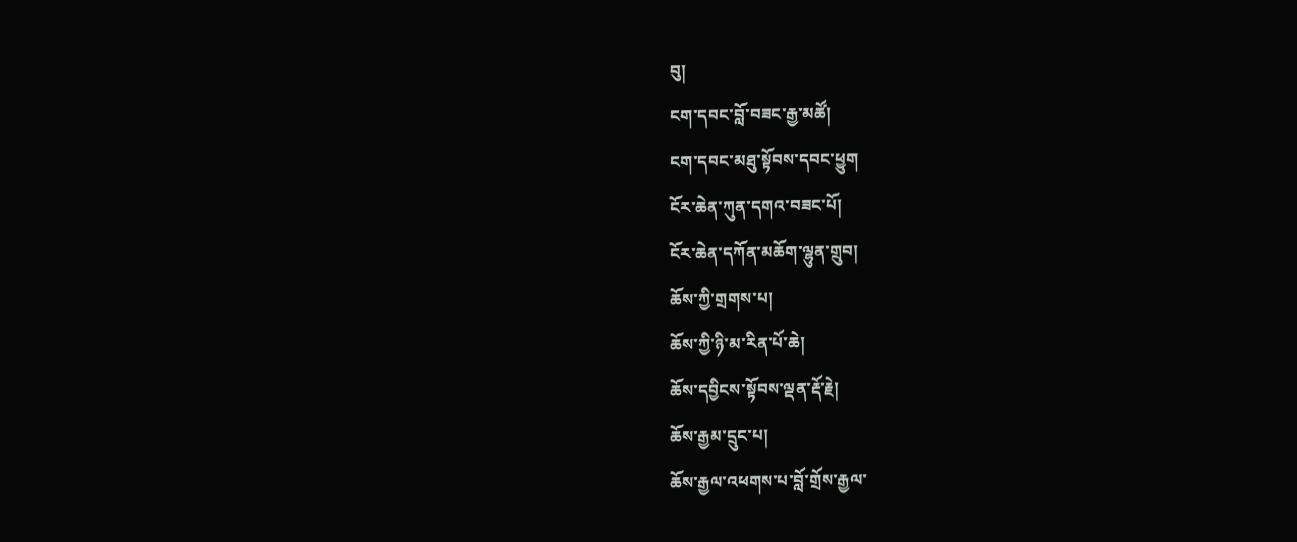བུ།
ངག་དབང་བློ་བཟང་རྒྱ་མཚོ།
ངག་དབང་མཐུ་སྟོབས་དབང་ཕྱུག
ངོར་ཆེན་ཀུན་དགའ་བཟང་པོ།
ངོར་ཆེན་དཀོན་མཆོག་ལྷུན་གྲུབ།
ཆོས་ཀྱི་གྲགས་པ།
ཆོས་ཀྱི་ཉི་མ་རིན་པོ་ཆེ།
ཆོས་དབྱིངས་སྟོབས་ལྡན་རྡོ་རྗེ།
ཆོས་རྒྱམ་དྲུང་པ།
ཆོས་རྒྱལ་འཕགས་པ་བློ་གྲོས་རྒྱལ་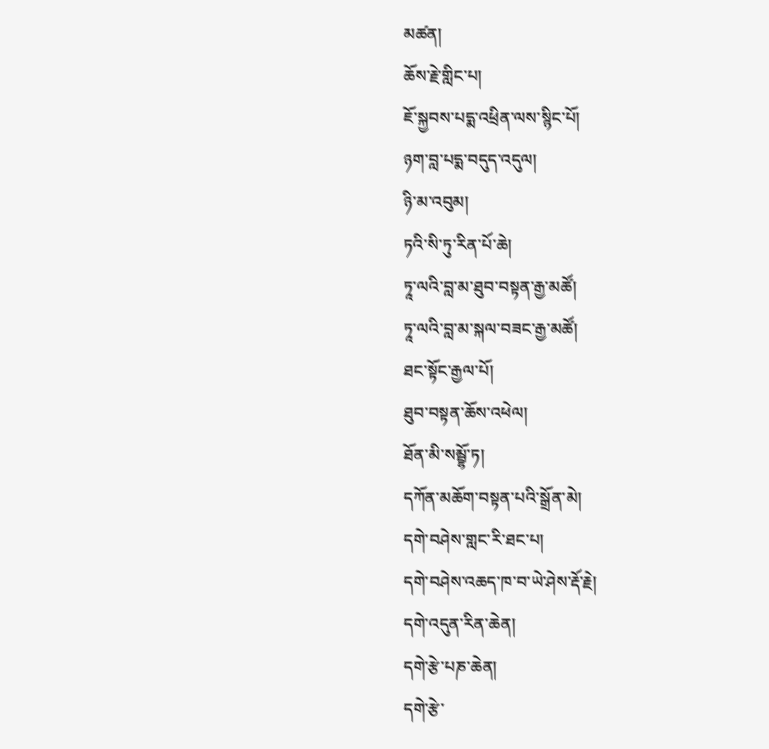མཚན།
ཆོས་རྗེ་གླིང་པ།
ཇོ་སྐྱབས་པདྨ་འཕྲིན་ལས་སྙིང་པོ།
ཉག་བླ་པདྨ་བདུད་འདུལ།
ཉི་མ་འབུམ།
ཏའི་སི་ཏུ་རིན་པོ་ཆེ།
ཏཱ་ལའི་བླ་མ་ཐུབ་བསྟན་རྒྱ་མཚོ།
ཏཱ་ལའི་བླ་མ་སྐལ་བཟང་རྒྱ་མཚོ།
ཐང་སྟོང་རྒྱལ་པོ།
ཐུབ་བསྟན་ཆོས་འཕེལ།
ཐོན་མི་སམྦྷོ་ཏ།
དཀོན་མཆོག་བསྟན་པའི་སྒྲོན་མེ།
དགེ་བཤེས་གླང་རི་ཐང་པ།
དགེ་བཤེས་འཆད་ཁ་བ་ཡེ་ཤེས་རྡོ་རྗེ།
དགེ་འདུན་རིན་ཆེན།
དགེ་རྩེ་པཎ་ཆེན།
དགེ་རྩེ་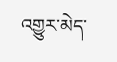འགྱུར་མེད་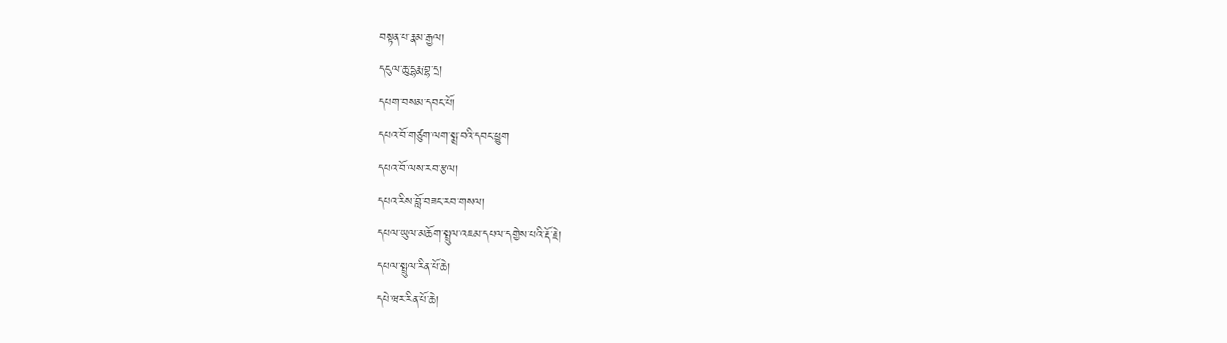བསྟན་པ་རྣམ་རྒྱལ།
དངུལ་ཆུ་དྷརྨ་བྷ་དྲ།
དཔག་བསམ་དབང་པོ།
དཔའ་བོ་གཙུག་ལག་སྨྲ་བའི་དབང་ཕྱུག
དཔའ་བོ་ལས་རབ་རྩལ།
དཔའ་རིས་བློ་བཟང་རབ་གསལ།
དཔལ་ཡུལ་མཆོག་སྤྲུལ་འཇམ་དཔལ་དགྱེས་པའི་རྡོ་རྗེ།
དཔལ་སྤྲུལ་རིན་པོ་ཆེ།
དཔེ་ཝར་རིན་པོ་ཆེ།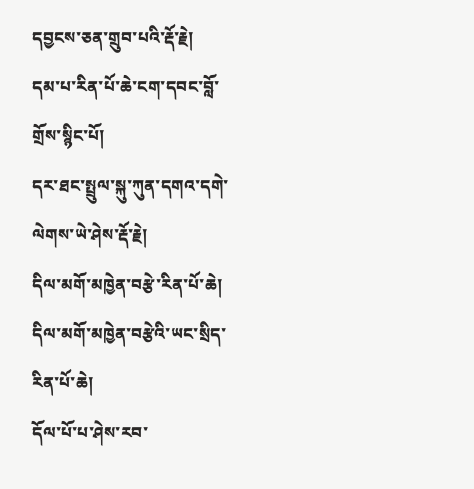དབྱངས་ཅན་གྲུབ་པའི་རྡོ་རྗེ།
དམ་པ་རིན་པོ་ཆེ་ངག་དབང་བློ་གྲོས་སྙིང་པོ།
དར་ཐང་སྤྲུལ་སྐུ་ཀུན་དགའ་དགེ་ལེགས་ཡེ་ཤེས་རྡོ་རྗེ།
དིལ་མགོ་མཁྱེན་བརྩེ་རིན་པོ་ཆེ།
དིལ་མགོ་མཁྱེན་བརྩེའི་ཡང་སྲིད་རིན་པོ་ཆེ།
དོལ་པོ་པ་ཤེས་རབ་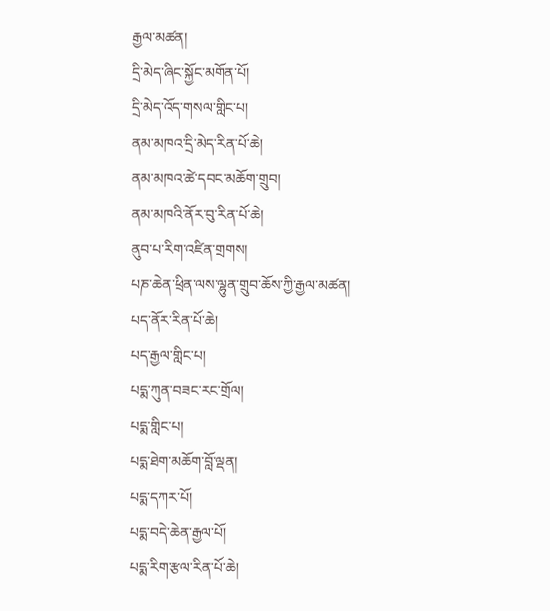རྒྱལ་མཚན།
དྲི་མེད་ཞིང་སྐྱོང་མགོན་པོ།
དྲི་མེད་འོད་གསལ་གླིང་པ།
ནམ་མཁའ་དྲི་མེད་རིན་པོ་ཆེ།
ནམ་མཁའ་ཚེ་དབང་མཆོག་གྲུབ།
ནམ་མཁའི་ནོར་བུ་རིན་པོ་ཆེ།
ནུབ་པ་རིག་འཛིན་གྲགས།
པཎ་ཆེན་ཕྲིན་ལས་ལྷུན་གྲུབ་ཆོས་ཀྱི་རྒྱལ་མཚན།
པད་ནོར་རིན་པོ་ཆེ།
པད་རྒྱལ་གླིང་པ།
པདྨ་ཀུན་བཟང་རང་གྲོལ།
པདྨ་གླིང་པ།
པདྨ་ཐེག་མཆོག་བློ་ལྡན།
པདྨ་དཀར་པོ།
པདྨ་བདེ་ཆེན་རྒྱལ་པོ།
པདྨ་རིག་རྩལ་རིན་པོ་ཆེ།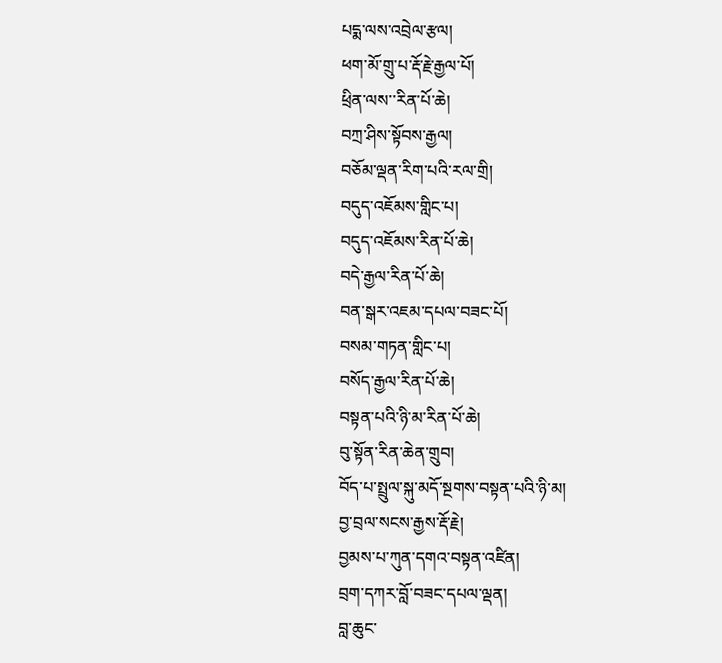པདྨ་ལས་འབྲེལ་རྩལ།
ཕག་མོ་གྲུ་པ་རྡོ་རྗེ་རྒྱལ་པོ།
ཕྲིན་ལས་་རིན་པོ་ཆེ།
བཀྲ་ཤིས་སྟོབས་རྒྱལ།
བཅོམ་ལྡན་རིག་པའི་རལ་གྲི།
བདུད་འཇོམས་གླིང་པ།
བདུད་འཇོམས་རིན་པོ་ཆེ།
བདེ་རྒྱལ་རིན་པོ་ཆེ།
བན་སྒར་འཇམ་དཔལ་བཟང་པོ།
བསམ་གཏན་གླིང་པ།
བསོད་རྒྱལ་རིན་པོ་ཆེ།
བསྟན་པའི་ཉི་མ་རིན་པོ་ཆེ།
བུ་སྟོན་རིན་ཆེན་གྲུབ།
བོད་པ་སྤྲུལ་སྐུ་མདོ་སྔགས་བསྟན་པའི་ཉི་མ།
བྱ་བྲལ་སངས་རྒྱས་རྡོ་རྗེ།
བྱམས་པ་ཀུན་དགའ་བསྟན་འཛིན།
བྲག་དཀར་བློ་བཟང་དཔལ་ལྡན།
བླ་ཆུང་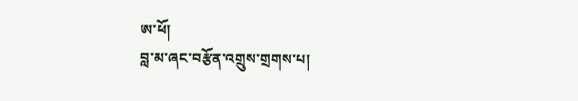ཨ་ཕོ།
བླ་མ་ཞང་བརྩོན་འགྲུས་གྲགས་པ།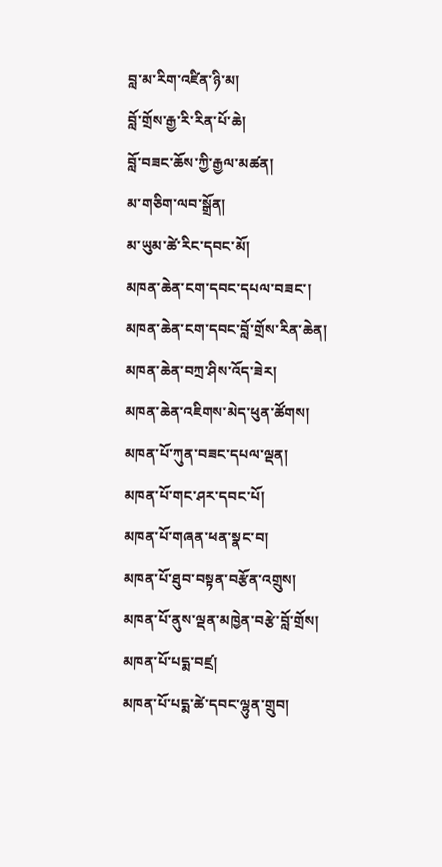བླ་མ་རིག་འཛིན་ཉི་མ།
བློ་གྲོས་རྒྱ་རི་རིན་པོ་ཆེ།
བློ་བཟང་ཆོས་ཀྱི་རྒྱལ་མཚན།
མ་གཅིག་ལབ་སྒྲོན།
མ་ཡུམ་ཚེ་རིང་དབང་མོ།
མཁན་ཆེན་ངག་དབང་དཔལ་བཟང་།
མཁན་ཆེན་ངག་དབང་བློ་གྲོས་རིན་ཆེན།
མཁན་ཆེན་བཀྲ་ཤིས་འོད་ཟེར།
མཁན་ཆེན་འཇིགས་མེད་ཕུན་ཚོགས།
མཁན་པོ་ཀུན་བཟང་དཔལ་ལྡན།
མཁན་པོ་གང་ཤར་དབང་པོ།
མཁན་པོ་གཞན་ཕན་སྣང་བ།
མཁན་པོ་ཐུབ་བསྟན་བརྩོན་འགྲུས།
མཁན་པོ་ནུས་ལྡན་མཁྱེན་བརྩེ་བློ་གྲོས།
མཁན་པོ་པདྨ་བཛྲ།
མཁན་པོ་པདྨ་ཚེ་དབང་ལྷུན་གྲུབ།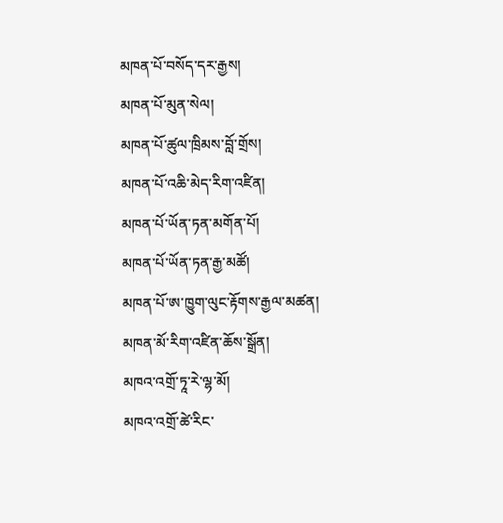མཁན་པོ་བསོད་དར་རྒྱས།
མཁན་པོ་མུན་སེལ།
མཁན་པོ་ཚུལ་ཁྲིམས་བློ་གྲོས།
མཁན་པོ་འཆི་མེད་རིག་འཛིན།
མཁན་པོ་ཡོན་ཏན་མགོན་པོ།
མཁན་པོ་ཡོན་ཏན་རྒྱ་མཚོ།
མཁན་པོ་ཨ་ཁྱུག་ལུང་རྟོགས་རྒྱལ་མཚན།
མཁན་མོ་རིག་འཛིན་ཆོས་སྒྲོན།
མཁའ་འགྲོ་ཏཱ་རེ་ལྷ་མོ།
མཁའ་འགྲོ་ཚེ་རིང་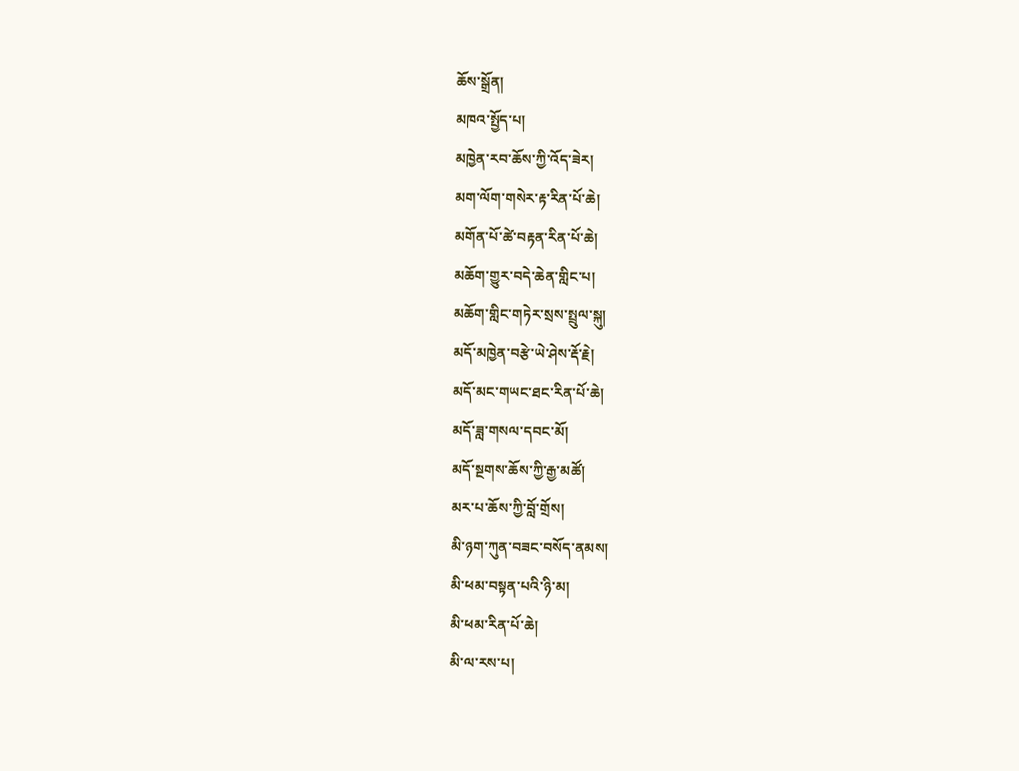ཆོས་སྒྲོན།
མཁའ་སྤྱོད་པ།
མཁྱེན་རབ་ཆོས་ཀྱི་འོད་ཟེར།
མག་ལོག་གསེར་རྟ་རིན་པོ་ཆེ།
མགོན་པོ་ཚེ་བརྟན་རིན་པོ་ཆེ།
མཆོག་གྱུར་བདེ་ཆེན་གླིང་པ།
མཆོག་གླིང་གཏེར་སྲས་སྤྲུལ་སྐུ།
མདོ་མཁྱེན་བརྩེ་ཡེ་ཤེས་རྡོ་རྗེ།
མདོ་མང་གཡང་ཐང་རིན་པོ་ཆེ།
མདོ་ཟླ་གསལ་དབང་མོ།
མདོ་སྔགས་ཆོས་ཀྱི་རྒྱ་མཚོ།
མར་པ་ཆོས་ཀྱི་བློ་གྲོས།
མི་ཉག་ཀུན་བཟང་བསོད་ནམས།
མི་ཕམ་བསྟན་པའི་ཉི་མ།
མི་ཕམ་རིན་པོ་ཆེ།
མི་ལ་རས་པ།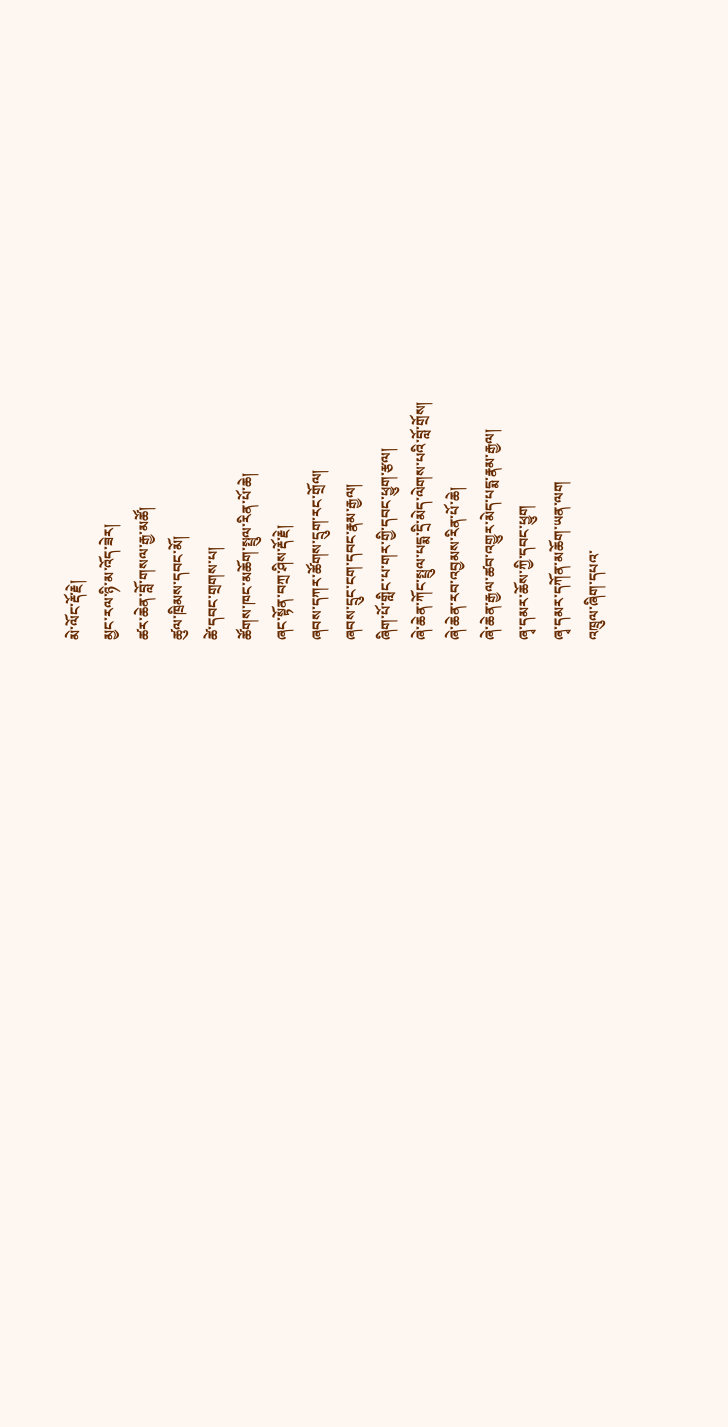མེ་ལོང་རྡོ་རྗེ།
མྱང་རལ་ཉི་མ་འོད་ཟེར།
ཚར་ཆེན་བློ་གསལ་རྒྱ་མཚོ།
ཚུལ་ཁྲིམས་དབང་མོ།
ཚེ་དབང་གྲགས་པ།
ཚོགས་ཁང་མཆོག་སྤྲུལ་རིན་པོ་ཆེ།
ཞང་སྟོན་བཀྲ་ཤིས་རྡོ་རྗེ།
ཞབས་དཀར་ཚོགས་དྲུག་རང་གྲོལ།
ཞབས་དྲུང་ངག་དབང་རྣམ་རྒྱལ།
ཞིག་པོ་གླིང་པ་གར་གྱི་དབང་ཕྱུག་རྩལ།
ཞེ་ཆེན་ཀོང་སྤྲུལ་པདྨ་དྲི་མེད་ལེགས་པའི་བློ་གྲོས།
ཞེ་ཆེན་རབ་འབྱམས་རིན་པོ་ཆེ།
ཞེ་ཆེན་རྒྱལ་ཚབ་འགྱུར་མེད་པདྨ་རྣམ་རྒྱལ།
ཞྭ་དམར་ཆོས་ཀྱི་དབང་ཕྱུག
ཞྭ་དམར་དཀོན་མཆོག་ཡན་ལག
འཁྲུལ་ཞིག་དཔའ་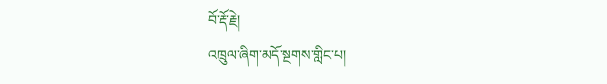བོ་རྡོ་རྗེ།
འཁྲུལ་ཞིག་མདོ་སྔགས་གླིང་པ།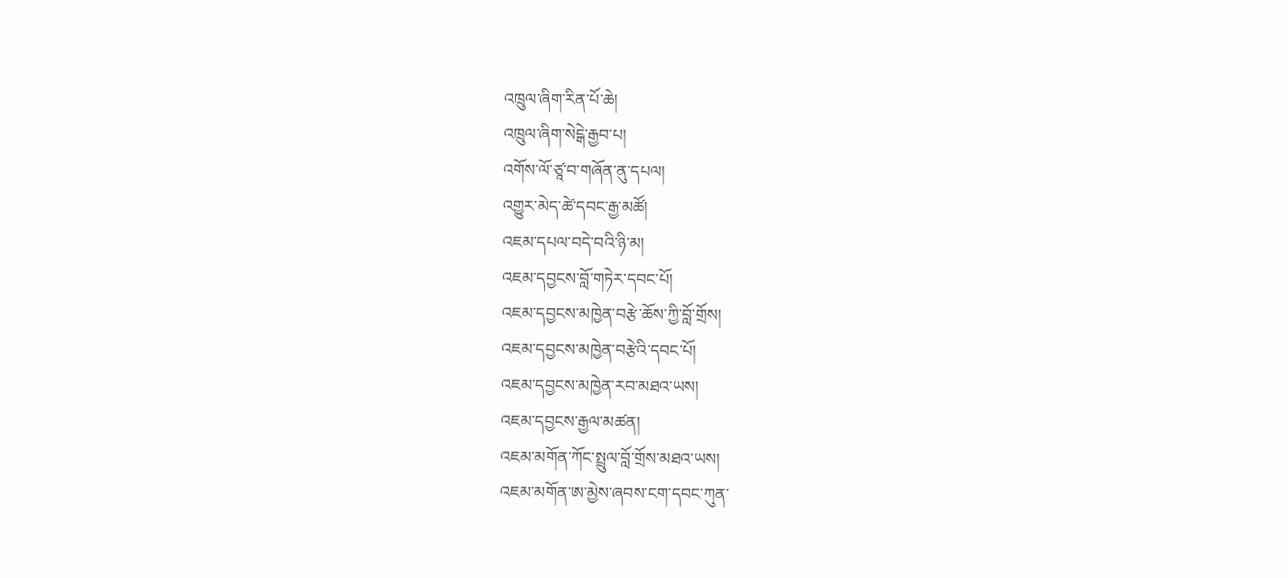འཁྲུལ་ཞིག་རིན་པོ་ཆེ།
འཁྲུལ་ཞིག་སེངྒེ་རྒྱབ་པ།
འགོས་ལོ་ཙཱ་བ་གཞོན་ནུ་དཔལ།
འགྱུར་མེད་ཚེ་དབང་རྒྱ་མཚོ།
འཇམ་དཔལ་བདེ་བའི་ཉི་མ།
འཇམ་དབྱངས་བློ་གཏེར་དབང་པོ།
འཇམ་དབྱངས་མཁྱེན་བརྩེ་ཆོས་ཀྱི་བློ་གྲོས།
འཇམ་དབྱངས་མཁྱེན་བརྩེའི་དབང་པོ།
འཇམ་དབྱངས་མཁྱེན་རབ་མཐའ་ཡས།
འཇམ་དབྱངས་རྒྱལ་མཚན།
འཇམ་མགོན་ཀོང་སྤྲུལ་བློ་གྲོས་མཐའ་ཡས།
འཇམ་མགོན་ཨ་མྱེས་ཞབས་ངག་དབང་ཀུན་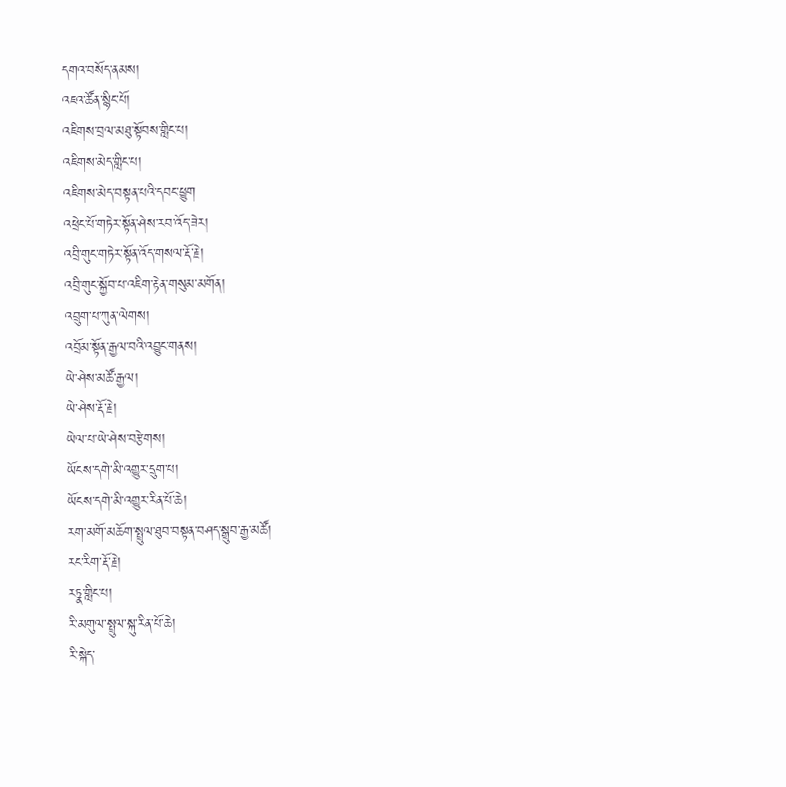དགའ་བསོད་ནམས།
འཇའ་ཚོན་སྙིང་པོ།
འཇིགས་བྲལ་མཐུ་སྟོབས་གླིང་པ།
འཇིགས་མེད་གླིང་པ།
འཇིགས་མེད་བསྟན་པའི་དབང་ཕྱུག
འཕྲེང་པོ་གཏེར་སྟོན་ཤེས་རབ་འོད་ཟེར།
འབྲི་གུང་གཏེར་སྟོན་འོད་གསལ་རྡོ་རྗེ།
འབྲི་གུང་སྐྱོབ་པ་འཇིག་རྟེན་གསུམ་མགོན།
འབྲུག་པ་ཀུན་ལེགས།
འབྲོམ་སྟོན་རྒྱལ་བའི་འབྱུང་གནས།
ཡེ་ཤེས་མཚོ་རྒྱལ།
ཡེ་ཤེས་རྡོ་རྗེ།
ཡེལ་པ་ཡེ་ཤེས་བརྩེགས།
ཡོངས་དགེ་མི་འགྱུར་དྲུག་པ།
ཡོངས་དགེ་མི་འགྱུར་རིན་པོ་ཆེ།
རག་མགོ་མཆོག་སྤྲུལ་ཐུབ་བསྟན་བཤད་སྒྲུབ་རྒྱ་མཚོ།
རང་རིག་རྡོ་རྗེ།
རཏྣ་གླིང་པ།
རི་མགུལ་སྤྲུལ་སྐུ་རིན་པོ་ཆེ།
རི་སྐེད་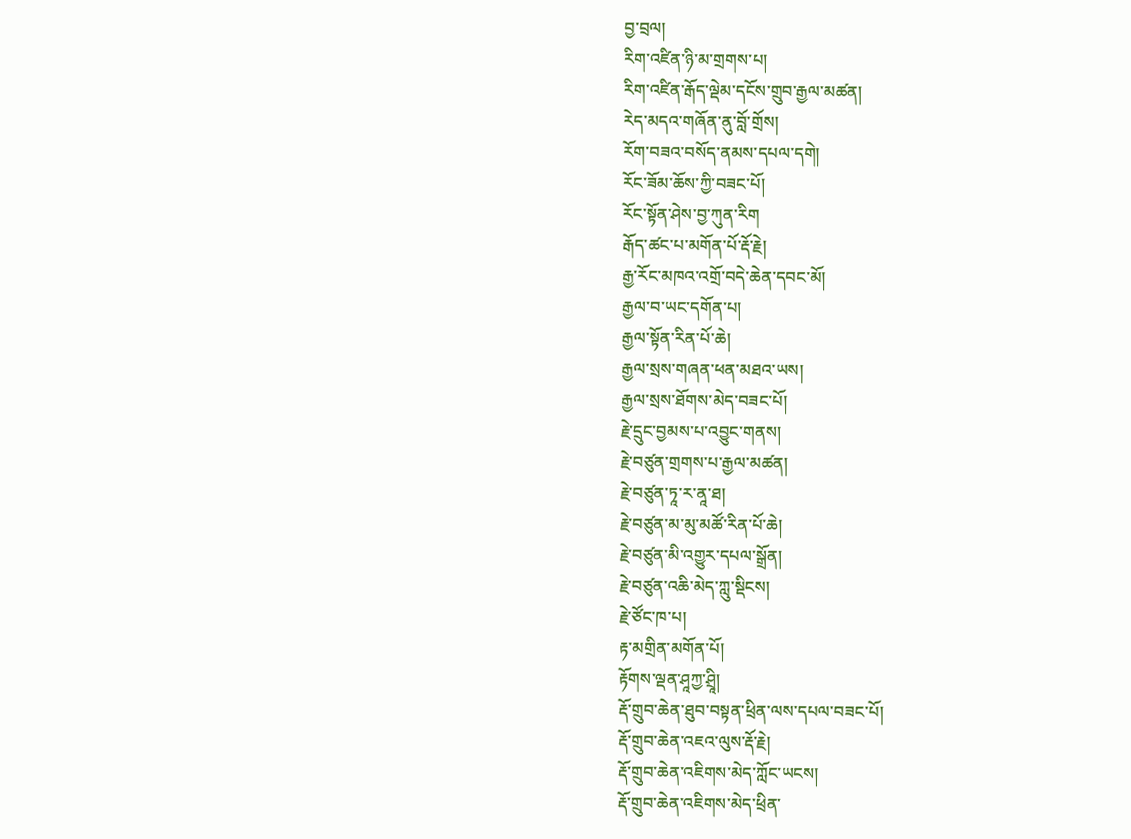བྱ་བྲལ།
རིག་འཛིན་ཉི་མ་གྲགས་པ།
རིག་འཛིན་རྒོད་ལྡེམ་དངོས་གྲུབ་རྒྱལ་མཚན།
རེད་མདའ་གཞོན་ནུ་བློ་གྲོས།
རོག་བཟའ་བསོད་ནམས་དཔལ་དགེ།
རོང་ཟོམ་ཆོས་ཀྱི་བཟང་པོ།
རོང་སྟོན་ཤེས་བྱ་ཀུན་རིག
རྒོད་ཚང་པ་མགོན་པོ་རྡོ་རྗེ།
རྒྱ་རོང་མཁའ་འགྲོ་བདེ་ཆེན་དབང་མོ།
རྒྱལ་བ་ཡང་དགོན་པ།
རྒྱལ་སྟོན་རིན་པོ་ཆེ།
རྒྱལ་སྲས་གཞན་ཕན་མཐའ་ཡས།
རྒྱལ་སྲས་ཐོགས་མེད་བཟང་པོ།
རྗེ་དྲུང་བྱམས་པ་འབྱུང་གནས།
རྗེ་བཙུན་གྲགས་པ་རྒྱལ་མཚན།
རྗེ་བཙུན་ཏཱ་ར་ནཱ་ཐ།
རྗེ་བཙུན་མ་མུ་མཚོ་རིན་པོ་ཆེ།
རྗེ་བཙུན་མི་འགྱུར་དཔལ་སྒྲོན།
རྗེ་བཙུན་འཆི་མེད་ཀླུ་སྡིངས།
རྗེ་ཙོང་ཁ་པ།
རྟ་མགྲིན་མགོན་པོ།
རྟོགས་ལྡན་ཤཱཀྱ་ཤྲཱི།
རྡོ་གྲུབ་ཆེན་ཐུབ་བསྟན་ཕྲིན་ལས་དཔལ་བཟང་པོ།
རྡོ་གྲུབ་ཆེན་འཇའ་ལུས་རྡོ་རྗེ།
རྡོ་གྲུབ་ཆེན་འཇིགས་མེད་ཀློང་ཡངས།
རྡོ་གྲུབ་ཆེན་འཇིགས་མེད་ཕྲིན་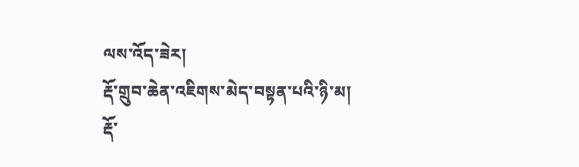ལས་འོད་ཟེར།
རྡོ་གྲུབ་ཆེན་འཇིགས་མེད་བསྟན་པའི་ཉི་མ།
རྡོ་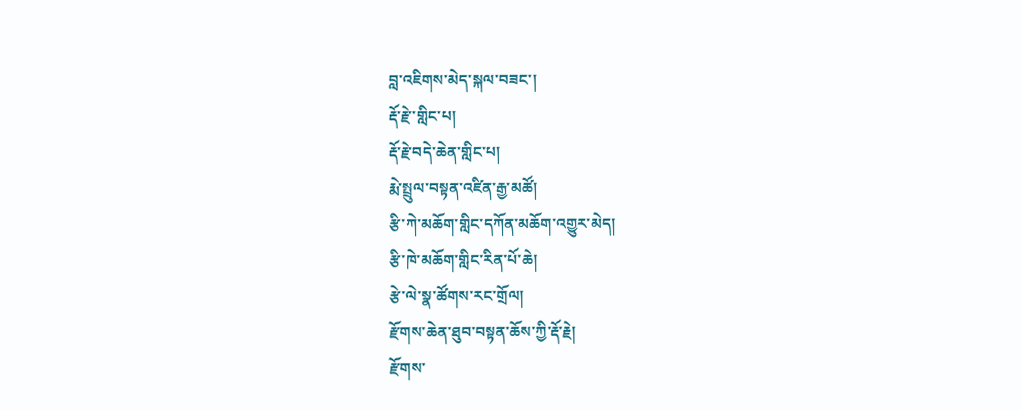བླ་འཇིགས་མེད་སྐལ་བཟང་།
རྡོ་རྗེ་་གླིང་པ།
རྡོ་རྗེ་བདེ་ཆེན་གླིང་པ།
རྨེ་སྤྲུལ་བསྟན་འཛིན་རྒྱ་མཚོ།
རྩི་ཀེ་མཆོག་གླིང་དཀོན་མཆོག་འགྱུར་མེད།
རྩི་ཁེ་མཆོག་གླིང་རིན་པོ་ཆེ།
རྩེ་ལེ་སྣ་ཚོགས་རང་གྲོལ།
རྫོགས་ཆེན་ཐུབ་བསྟན་ཆོས་ཀྱི་རྡོ་རྗེ།
རྫོགས་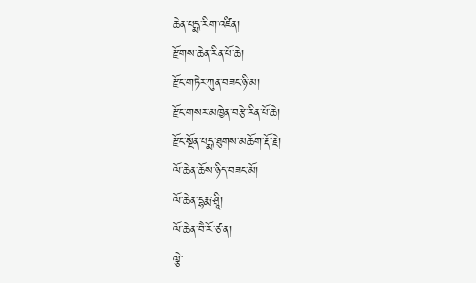ཆེན་པདྨ་རིག་འཛིན།
རྫོགས་ཆེན་རིན་པོ་ཆེ།
རྫོང་གཏེར་ཀུན་བཟང་ཉི་མ།
རྫོང་གསར་མཁྱེན་བརྩེ་རིན་པོ་ཆེ།
རྫོང་སྔོན་པདྨ་ཐུགས་མཆོག་རྡོ་རྗེ།
ལོ་ཆེན་ཆོས་ཉིད་བཟང་མོ།
ལོ་ཆེན་དྷརྨ་ཤྲཱི།
ལོ་ཆེན་བཻ་རོ་ཙ་ན།
ལྕེ་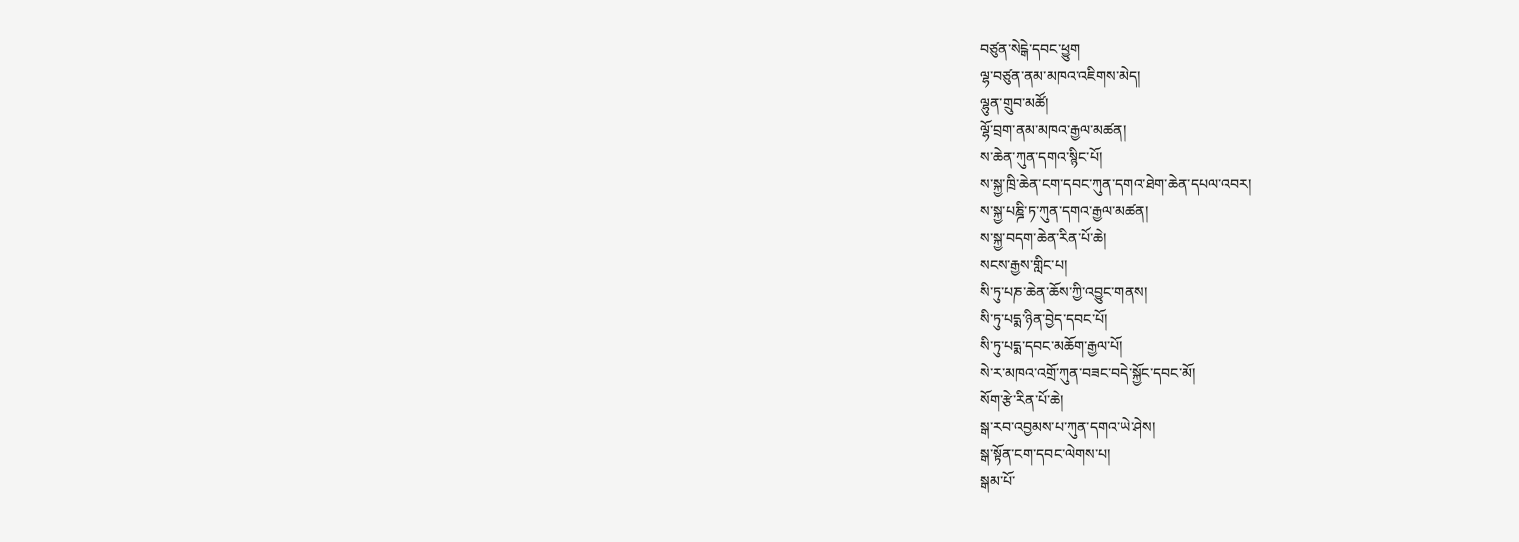བཙུན་སེངྒེ་དབང་ཕྱུག
ལྷ་བཙུན་ནམ་མཁའ་འཇིགས་མེད།
ལྷུན་གྲུབ་མཚོ།
ལྷོ་བྲག་ནམ་མཁའ་རྒྱལ་མཚན།
ས་ཆེན་ཀུན་དགའ་སྙིང་པོ།
ས་སྐྱ་ཁྲི་ཆེན་ངག་དབང་ཀུན་དགའ་ཐེག་ཆེན་དཔལ་འབར།
ས་སྐྱ་པཎྜི་ཏ་ཀུན་དགའ་རྒྱལ་མཚན།
ས་སྐྱ་བདག་ཆེན་རིན་པོ་ཆེ།
སངས་རྒྱས་གླིང་པ།
སི་ཏུ་པཎ་ཆེན་ཆོས་ཀྱི་འབྱུང་གནས།
སི་ཏུ་པདྨ་ཉིན་བྱེད་དབང་པོ།
སི་ཏུ་པདྨ་དབང་མཆོག་རྒྱལ་པོ།
སེ་ར་མཁའ་འགྲོ་ཀུན་བཟང་བདེ་སྐྱོང་དབང་མོ།
སོག་རྩེ་རིན་པོ་ཆེ།
སྒ་རབ་འབྱམས་པ་ཀུན་དགའ་ཡེ་ཤེས།
སྒ་སྟོན་ངག་དབང་ལེགས་པ།
སྒམ་པོ་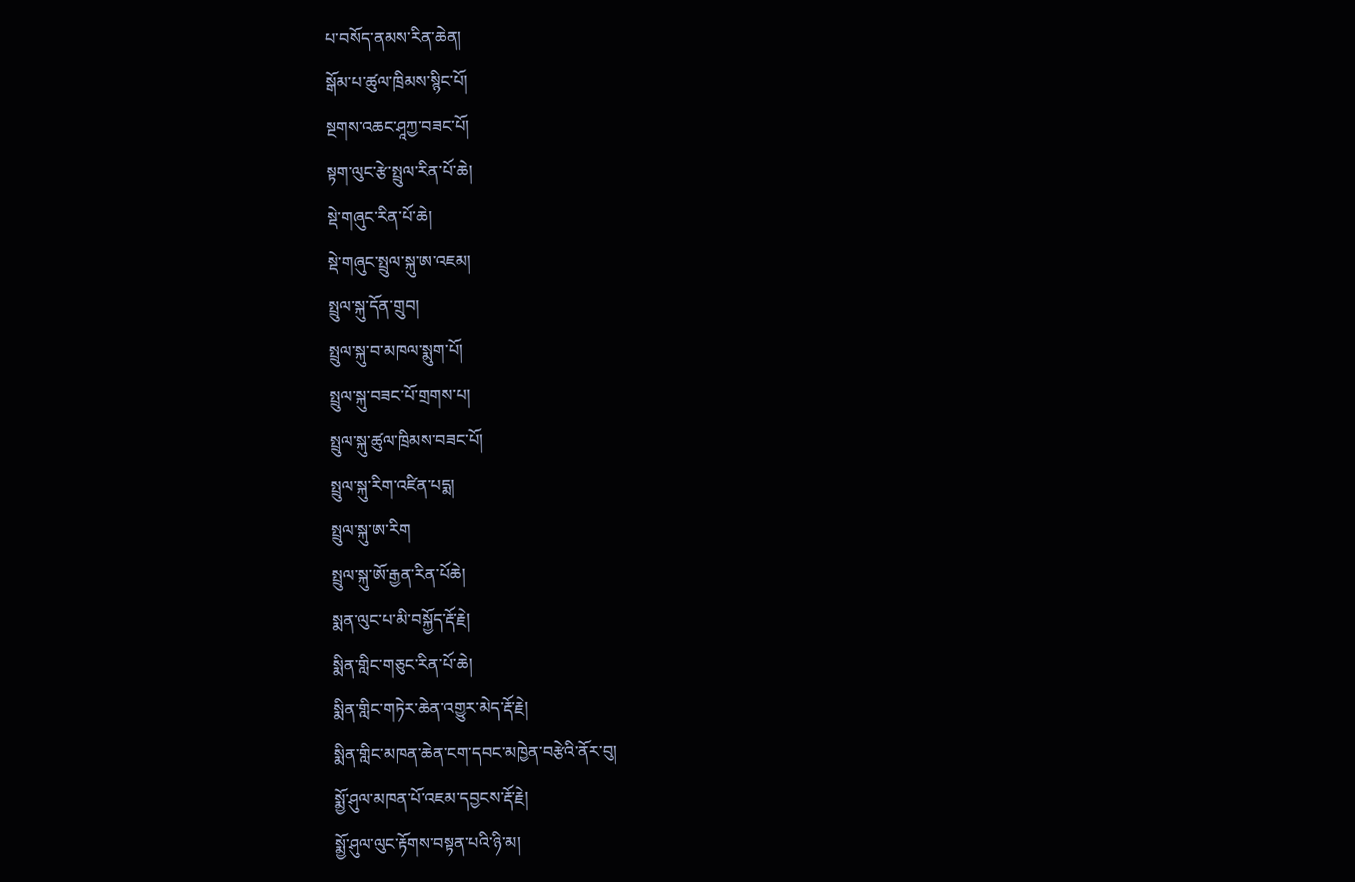པ་བསོད་ནམས་རིན་ཆེན།
སྒོམ་པ་ཚུལ་ཁྲིམས་སྙིང་པོ།
སྔགས་འཆང་ཤཱཀྱ་བཟང་པོ།
སྟག་ལུང་རྩེ་སྤྲུལ་རིན་པོ་ཆེ།
སྡེ་གཞུང་རིན་པོ་ཆེ།
སྡེ་གཞུང་སྤྲུལ་སྐུ་ཨ་འཇམ།
སྤྲུལ་སྐུ་དོན་གྲུབ།
སྤྲུལ་སྐུ་བ་མཁལ་སྨུག་པོ།
སྤྲུལ་སྐུ་བཟང་པོ་གྲགས་པ།
སྤྲུལ་སྐུ་ཚུལ་ཁྲིམས་བཟང་པོ།
སྤྲུལ་སྐུ་རིག་འཛིན་པདྨ།
སྤྲུལ་སྐུ་ཨ་རིག
སྤྲུལ་སྐུ་ཨོ་རྒྱན་རིན་པོཆེ།
སྨན་ལུང་པ་མི་བསྐྱོད་རྡོ་རྗེ།
སྨིན་གླིང་གཅུང་རིན་པོ་ཆེ།
སྨིན་གླིང་གཏེར་ཆེན་འགྱུར་མེད་རྡོ་རྗེ།
སྨིན་གླིང་མཁན་ཆེན་ངག་དབང་མཁྱེན་བརྩེའི་ནོར་བུ།
སྨྱོ་ཤུལ་མཁན་པོ་འཇམ་དབྱངས་རྡོ་རྗེ།
སྨྱོ་ཤུལ་ལུང་རྟོགས་བསྟན་པའི་ཉི་མ།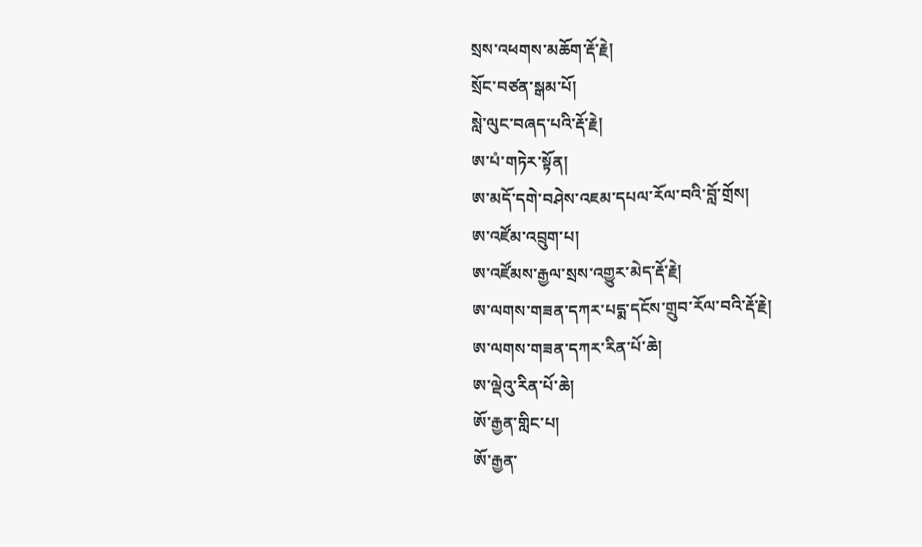སྲས་འཕགས་མཆོག་རྡོ་རྗེ།
སྲོང་བཙན་སྒམ་པོ།
སླེ་ལུང་བཞད་པའི་རྡོ་རྗེ།
ཨ་པཾ་གཏེར་སྟོན།
ཨ་མདོ་དགེ་བཤེས་འཇམ་དཔལ་རོལ་བའི་བློ་གྲོས།
ཨ་འཛོམ་འབྲུག་པ།
ཨ་འཛོམས་རྒྱལ་སྲས་འགྱུར་མེད་རྡོ་རྗེ།
ཨ་ལགས་གཟན་དཀར་པདྨ་དངོས་གྲུབ་རོལ་བའི་རྡོ་རྗེ།
ཨ་ལགས་གཟན་དཀར་རིན་པོ་ཆེ།
ཨ་ལྡེའུ་རིན་པོ་ཆེ།
ཨོ་རྒྱན་གླིང་པ།
ཨོ་རྒྱན་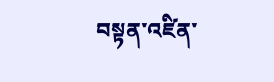བསྟན་འཛིན་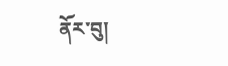ནོར་བུ།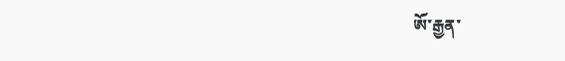ཨོ་རྒྱན་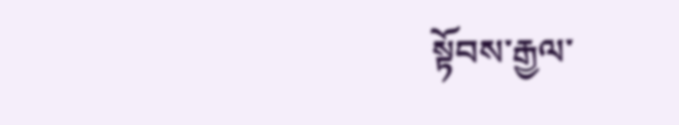སྟོབས་རྒྱལ་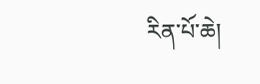རིན་པོ་ཆེ།